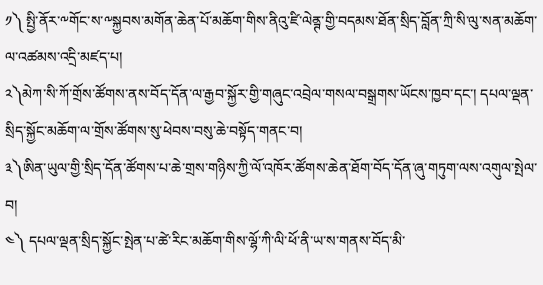༡༽ སྤྱི་ནོར་༸གོང་ས་༸སྐྱབས་མགོན་ཆེན་པོ་མཆོག་གིས་ནིའུ་ཛི་ལེནྚ་གྱི་བདམས་ཐོན་སྲིད་བློན་ཀྲི་སི་ལུ་སན་མཆོག་ལ་འཚམས་འདྲི་མཛད་པ།
༢༽མེཀ་སི་ཀོ་གྲོས་ཚོགས་ནས་བོད་དོན་ལ་རྒྱབ་སྐྱོར་གྱི་གཞུང་འབྲེལ་གསལ་བསྒྲགས་ཡོངས་ཁྱབ་དང་། དཔལ་ལྡན་སྲིད་སྐྱོང་མཆོག་ལ་གྲོས་ཚོགས་སུ་ཕེབས་བསུ་ཆེ་བསྟོད་གནང་བ།
༣༽ཨིན་ཡུལ་གྱི་སྲིད་དོན་ཚོགས་པ་ཆེ་གྲས་གཉིས་ཀྱི་ལོ་འཁོར་ཚོགས་ཆེན་ཐོག་བོད་དོན་ཞུ་གཏུག་ལས་འགུལ་སྤེལ་བ།
༤༽ དཔལ་ལྡན་སྲིད་སྐྱོང་སྤེན་པ་ཚེ་རིང་མཆོག་གིས་ལྷོ་ཀི་ལི་ཕོ་ནི་ཡ་ས་གནས་བོད་མི་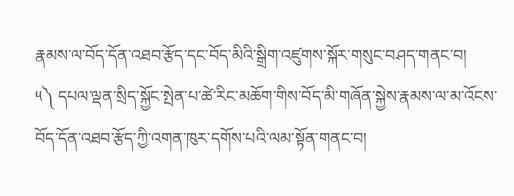རྣམས་ལ་བོད་དོན་འཐབ་རྩོད་དང་བོད་མིའི་སྒྲིག་འཛུགས་སྐོར་གསུང་བཤད་གནང་བ།
༥༽ དཔལ་ལྡན་སྲིད་སྐྱོང་སྤེན་པ་ཚེ་རིང་མཆོག་གིས་བོད་མི་གཞོན་སྐྱེས་རྣམས་ལ་མ་འོངས་བོད་དོན་འཐབ་རྩོད་ཀྱི་འགན་ཁུར་དགོས་པའི་ལམ་སྟོན་གནང་བ།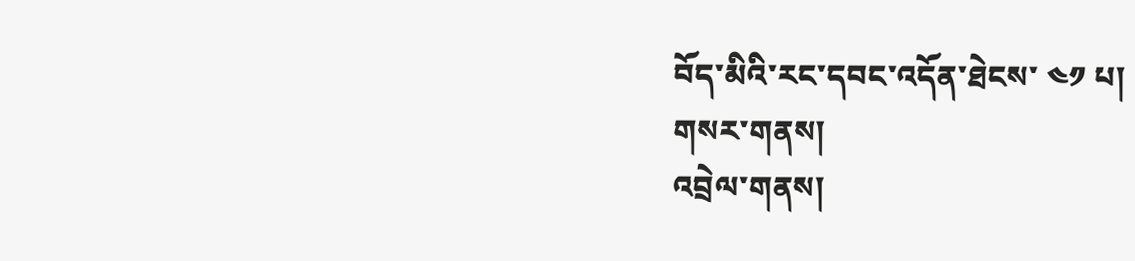བོད་མིའི་རང་དབང་འདོན་ཐེངས་ ༤༡ པ།
གསར་གནས།
འབྲེལ་གནས།